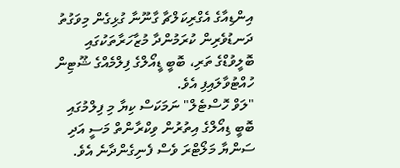އިންޑިއާގެ އެގްރިކަލްޗާ ގާނޫނާ ގުޅިގެން މިވަގުތު ދަނޑުވެރިން ކުރަމުންދާ މުޒާހަރާތަކުގައި ބޮލީވުޑްގެ ތަރި، ބޮބީ ޑީއޯލްގެ ފިލްމެއްގެ ޝޫޓިން ހުއްޓުވާލައިފި އެވެ.
"ލަވް ހޮސްޓެލް" ނަމަކަސް ކިޔާ މި ފިލްމުގައި ބޮބީ ޑިއޯލްގެ އިތުރުން ވިކްރާންތް މަސީ އަދި ސަންޔާ މަލޯޓްރަ ވެސް ފެނިގެންދާނެ އެވެ.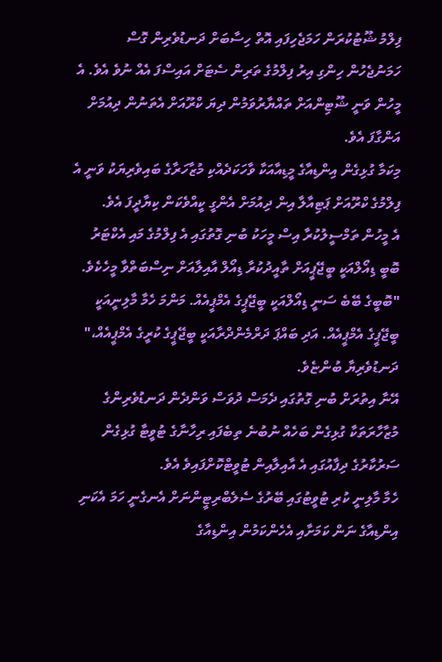ފިލްމު ޝޫޓުކުރަން ހަމަޖެހިފައި އޮތް ހިސާބަށް ދަނޑުވެރިން ގޮސް ހަމަނުޖެހުން ހިންގި އިރު ފިލްމުގެ ތަރިން ސެޓަށް އައިސްފަ އެއް ނުވެ އެވެ. އެ މީހުން ވަނީ ޝޫޓިންއަށް ތައްޔާރުވަމުން ދިޔަ ކްރޫއަށް އެތަނުން ދިއުމަށް އަންގާފަ އެވެ.
މިކަމާ ގުޅިގެން އިންޑިއާގެ މީޑިއާއަކާ ވާހަކަދެއްކި މުޒާހަރާގެ ބައިވެރިޔަކު ވަނީ އެ ފިލްމުގެ ކްރޫއަށް ޕަޓިއާލާ އިން ދިއުމަށް އެންގީ ކީއްވެކަން ކިޔާދީފަ އެވެ.
އެ މީހުން ތަމްސީލުކުރާ އިސް މީހަކު ބުނި ގޮތުގައި އެ ފިލްމުގެ މައި އެކްޓަރު ބޮބީ ޑިއޯލްއަކީ ބީޖޭޕީއަށް ތާއީދުކުރާ ޑިއޯލް އާއިލާއަށް ނިސްބަތްވާ މީހެކެވެ.
"ބޮބީގެ ބޭބެ ސަނީ ޑިއޯލްއަކީ ބީޖޭޕީގެ އެމްޕީއެއް. މަންމަ ހެމާ މާލިނީއަކީ ބީޖޭޕީގެ އެމްޕީއެއް. އަދި ބައްޕަ ދަރްމެންދްރާއަކީ ބީޖޭޕީގެ ކުރީގެ އެމްޕީއެއް،" ދަނޑުވެރިޔާ ބުންޏެވެ.
އޭނާ އިތުރަށް ބުނި ގޮތުގައި ދެމަސް ދުވަސް ވަންދެން ދަނޑުވެރިންގެ މުޒާހާރަތަކާ ގުޅިގެން ބަހެއް ނުބުނެ ތިބެފައި ރިހާނާގެ ޓުވީޓާ ގުޅިގެން ސަރުކާރުގެ ދިފާއުގައި އެ އާއިލާއިން ޓުވީޓްކޮށްފައިވެ އެވެ.
ހެމާ މާލިނީ ކުރި ޓުވީޓުގައި ބޭރުގެ ސެލެބްރިޓީންނަށް އެނގެނީ ހަމަ އެކަނި އިންޑިއާގެ ނަން ކަމަށާއި އެހެންކަމުން އިންޑިއާގެ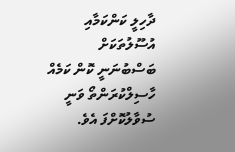ދާހިލީ ކަންކަމާއި އުސޫލުތަކަށް ބަސްބުނަނީ ކޮން ކަމެއް ހާސިލްކުރަންތޯ ވަނީ ސުވާލުކޮށްފަ އެވެ.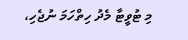މި ޓުވީޓާ މެދު ހިތްހަމަ ނުޖެހި،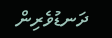ދަނޑުވެރިން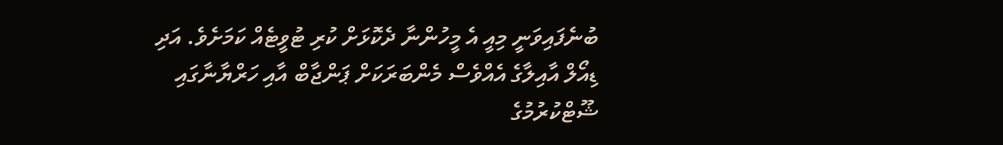ބުނެފައިވަނީ މިއީ އެ މީހުންނާ ދެކޮޅަށް ކުރި ޓުވީޓެއް ކަމަށެވެ. އަދި ޑިއޯލް އާއިލާގެ އެއްވެސް މެންބަރަކަށް ޕަންޖާބް އާއި ހަރްޔާނާގައި ޝޫޓްކުރުމުގެ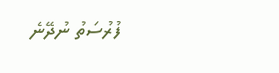ފުރުސަތު ނުދޭނެ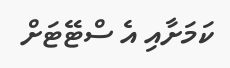ކަމަށާއި އެ ސްޓޭޓަށް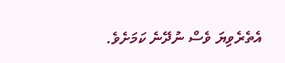އެތެރެވިޔަ ވެސް ނުދޭނެ ކަމަށެވެ.